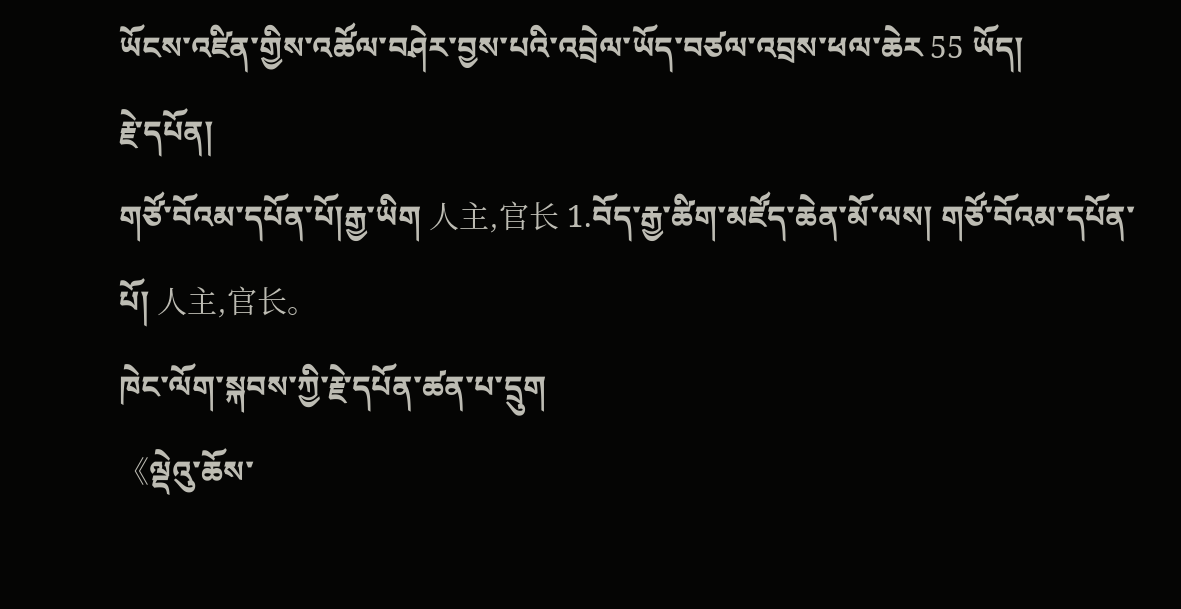ཡོངས་འཛིན་གྱིས་འཚོལ་བཤེར་བྱས་པའི་འབྲེལ་ཡོད་བཙལ་འབྲས་ཕལ་ཆེར 55 ཡོད།
རྗེ་དཔོན།
གཙོ་བོའམ་དཔོན་པོ།རྒྱ་ཡིག 人主,官长 1.བོད་རྒྱ་ཚིག་མཛོད་ཆེན་མོ་ལས། གཙོ་བོའམ་དཔོན་པོ། 人主,官长。
ཁེང་ལོག་སྐབས་ཀྱི་རྗེ་དཔོན་ཚན་པ་དྲུག
《ལྡེའུ་ཆོས་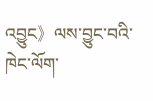འབྱུང》ལས་བྱུང་བའི་ཁེང་ལོག་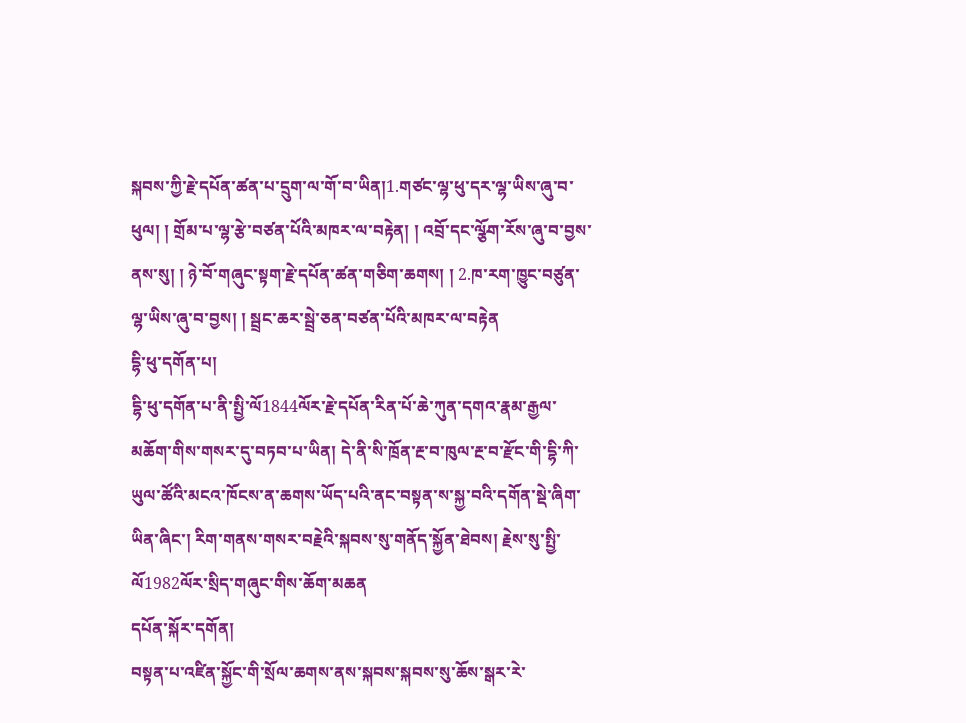སྐབས་ཀྱི་རྗེ་དཔོན་ཚན་པ་དྲུག་ལ་གོ་བ་ཡིན།1.གཙང་ལྷ་ཕུ་དར་ལྷ་ཡིས་ཞུ་བ་ཕུལ། ། གྲོམ་པ་ལྷ་རྩེ་བཙན་པོའི་མཁར་ལ་བརྟེན། ། འབྲོ་དང་ལྩོག་རོས་ཞུ་བ་བྱས་ནས་སུ། ། ཉེ་བོ་གཞུང་སྟག་རྗེ་དཔོན་ཚན་གཅིག་ཆགས། ། 2.ཁ་རག་ཁྱུང་བཙུན་ལྷ་ཡིས་ཞུ་བ་བྱས། ། སྦྲང་ཆར་སྦྲེ་ཅན་བཙན་པོའི་མཁར་ལ་བརྟེན
དྷི་ཕུ་དགོན་པ།
དྷི་ཕུ་དགོན་པ་ནི་སྤྱི་ལོ1844ལོར་རྗེ་དཔོན་རིན་པོ་ཆེ་ཀུན་དགའ་རྣམ་རྒྱལ་མཆོག་གིས་གསར་དུ་བཏབ་པ་ཡིན། དེ་ནི་སི་ཁྲོན་རྔ་བ་ཁུལ་རྔ་བ་རྫོང་གི་དྷི་ཀི་ཡུལ་ཚོའི་མངའ་ཁོངས་ན་ཆགས་ཡོད་པའི་ནང་བསྟན་ས་སྐྱ་བའི་དགོན་སྡེ་ཞིག་ཡིན་ཞིང་། རིག་གནས་གསར་བརྗེའི་སྐབས་སུ་གནོད་སྐྱོན་ཐེབས། རྗེས་སུ་སྤྱི་ལོ1982ལོར་སྲིད་གཞུང་གིས་ཆོག་མཆན
དཔོན་སྐོར་དགོན།
བསྟན་པ་འཛིན་སྐྱོང་གི་སྲོལ་ཆགས་ནས་སྐབས་སྐབས་སུ་ཆོས་སྒར་རེ་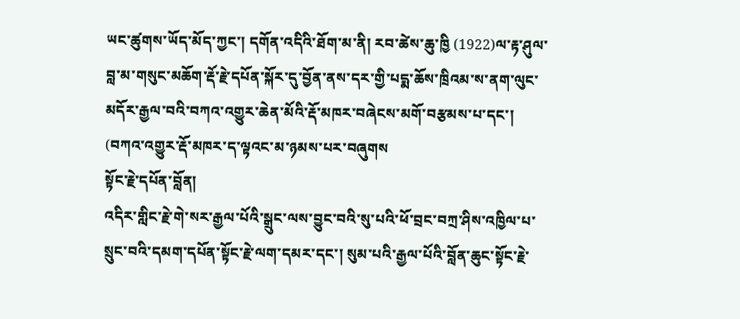ཡང་ཚུགས་ཡོད་མོད་ཀྱང་། དགོན་འདིའི་ཐོག་མ་ནི། རབ་ཚེས་ཆུ་ཁྱི (1922)ལ་རྟ་ཤུལ་བླ་མ་གསུང་མཆོག་རྡོ་རྗེ་དཔོན་སྐོར་དུ་བྱོན་ནས་དར་གྱི་པདྨ་ཆོས་ཁྲིའམ་ས་ནག་ལུང་མདོར་རྒྱལ་བའི་བཀའ་འགྱུར་ཆེན་མོའི་རྡོ་མཁར་བཞེངས་མགོ་བརྩམས་པ་དང་། (བཀའ་འགྱུར་རྡོ་མཁར་ད་ལྟའང་མ་ཉམས་པར་བཞུགས
སྟོང་རྗེ་དཔོན་བློན།
འདིར་གླིང་རྗེ་གེ་སར་རྒྱལ་པོའི་སྒྲུང་ལས་བྱུང་བའི་སུ་པའི་ཕོ་བྲང་བཀྲ་ཤིས་འཁྱིལ་པ་སྲུང་བའི་དམག་དཔོན་སྟོང་རྗེ་ལག་དམར་དང་། སུམ་པའི་རྒྱལ་པོའི་བློན་ཆུང་སྟོང་རྗེ་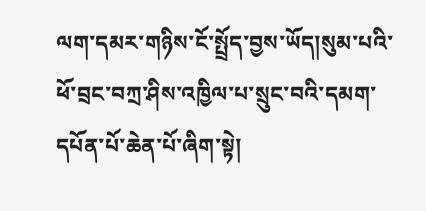ལག་དམར་གཉིས་ངོ་སྤྲོད་བྱས་ཡོད།སུམ་པའི་ཕོ་བྲང་བཀྲ་ཤིས་འཁྱིལ་པ་སྲུང་བའི་དམག་དཔོན་པོ་ཆེན་པོ་ཞིག་སྟེ།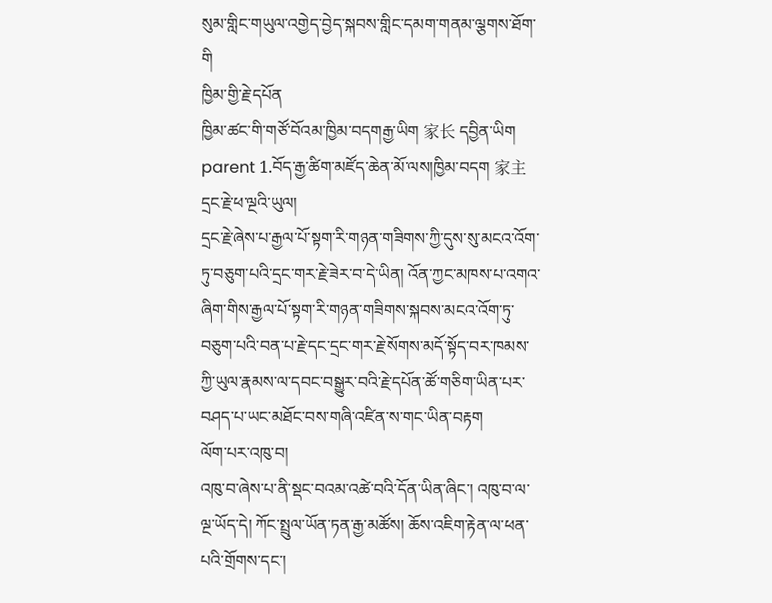སུམ་གླིང་གཡུལ་འགྱེད་བྱེད་སྐབས་གླིང་དམག་གནམ་ལྕགས་ཐོག་གི
ཁྱིམ་གྱི་རྗེ་དཔོན
ཁྱིམ་ཚང་གི་གཙོ་བོའམ་ཁྱིམ་བདགརྒྱ་ཡིག 家长 དབྱིན་ཡིག parent 1.བོད་རྒྱ་ཚིག་མཛོད་ཆེན་མོ་ལས།ཁྱིམ་བདག 家主
དྲང་རྗེ་ཕ་ལྔའི་ཡུལ།
དྲང་རྗེ་ཞེས་པ་རྒྱལ་པོ་སྟག་རི་གཉན་གཟིགས་ཀྱི་དུས་སུ་མངའ་འོག་ཏུ་བཅུག་པའི་དྲང་གར་རྗེ་ཟེར་བ་དེ་ཡིན། འོན་ཀྱང་མཁས་པ་འགའ་ཞིག་གིས་རྒྱལ་པོ་སྟག་རི་གཉན་གཟིགས་སྐབས་མངའ་འོག་ཏུ་བཅུག་པའི་བན་པ་རྗེ་དང་དྲང་གར་རྗེ་སོགས་མདོ་སྟོད་བར་ཁམས་ཀྱི་ཡུལ་རྣམས་ལ་དབང་བསྒྱུར་བའི་རྗེ་དཔོན་ཚོ་གཅིག་ཡིན་པར་བཤད་པ་ཡང་མཐོང་བས་གཞི་འཛིན་ས་གང་ཡིན་བརྟག
ལོག་པར་འཁུ་བ།
འཁུ་བ་ཞེས་པ་ནི་སྡང་བའམ་འཚེ་བའི་དོན་ཡིན་ཞིང་། འཁུ་བ་ལ་ལྔ་ཡོད་དེ། ཀོང་སྤྲུལ་ཡོན་ཏན་རྒྱ་མཚོས། ཆོས་འཇིག་རྟེན་ལ་ཕན་པའི་གྲོགས་དང་།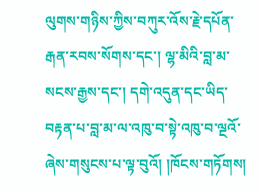ལུགས་གཉིས་ཀྱིས་བཀུར་འོས་རྗེ་དཔོན་རྒན་རབས་སོགས་དང་། ལྷ་མིའི་བླ་མ་སངས་རྒྱས་དང་། དགེ་འདུན་དང་ཡིད་བརྟན་པ་བླ་མ་ལ་འཁུ་བ་སྟེ་འཁུ་བ་ལྔའོ་ཞེས་གསུངས་པ་ལྟ་བུའོ། །ཁོངས་གཏོགས།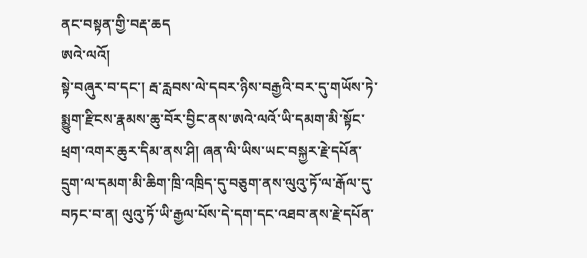ནང་བསྟན་གྱི་བརྡ་ཆད
ཨའེ་ལའོ།
སྟེ་བཞུར་བ་དང་། རྦ་རླབས་ལེ་དབར་ཉིས་བརྒྱའི་བར་དུ་གཡོས་ཏེ་སྨྱུག་རྫིངས་རྣམས་ཆུ་བོར་བྱིང་ནས་ཨའེ་ལའོ་ཡི་དམག་མི་སྟོང་ཕྲག་འགར་ཆུར་དིམ་ནས་ཤི། ཞན་ལི་ཡིས་ཡང་བསྐྱར་རྗེ་དཔོན་དྲུག་ལ་དམག་མི་ཆིག་ཁྲི་འཁྲིད་དུ་བཅུག་ནས་ལུའུ་ཏོ་ལ་རྒོལ་དུ་བཏང་བ་ན། ལུའུ་ཏོ་ཡི་རྒྱལ་པོས་དེ་དག་དང་འཐབ་ནས་རྗེ་དཔོན་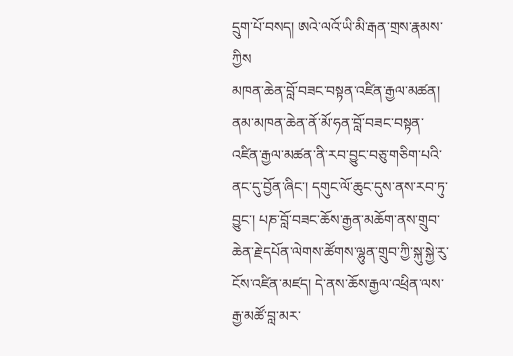དྲུག་པོ་བསད། ཨའེ་ལའོ་ཡི་མི་རྒན་གྲས་རྣམས་ཀྱིས
མཁན་ཆེན་བློ་བཟང་བསྟན་འཛིན་རྒྱལ་མཚན།
ནམ་མཁན་ཆེན་ནོ་མོ་ཧན་བློ་བཟང་བསྟན་འཛིན་རྒྱལ་མཚན་ནི་རབ་བྱུང་བཅུ་གཅིག་པའི་ནང་དུ་བྱོན་ཞིང་། དགུང་ལོ་ཆུང་དུས་ནས་རབ་ཏུ་བྱུང་། པཎ་བློ་བཟང་ཆོས་རྒྱན་མཆོག་ནས་གྲུབ་ཆེན་རྗེ་དཔོན་ལེགས་ཚོགས་ལྷུན་གྲུབ་ཀྱི་སྐུ་སྐྱེ་རུ་ངོས་འཛིན་མཛད། དེ་ནས་ཆོས་རྒྱལ་འཕྲིན་ལས་རྒྱ་མཚོ་བླ་མར་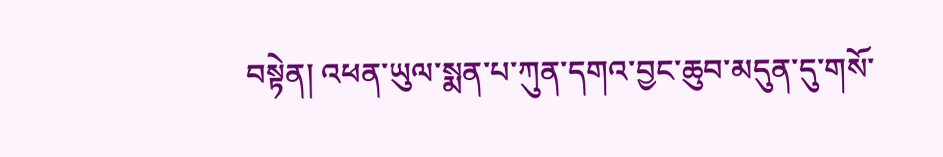བསྟེན། འཕན་ཡུལ་སྨན་པ་ཀུན་དགའ་བྱང་ཆུབ་མདུན་དུ་གསོ་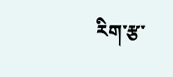རིག་རྩ་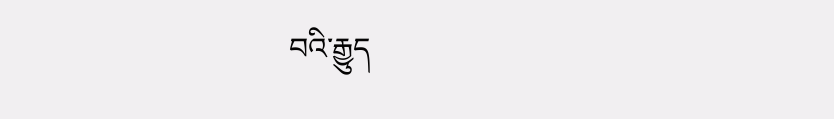བའི་རྒྱུད